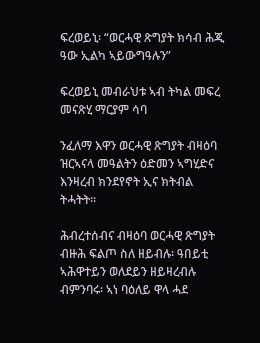ፍረወይኒ፡ “ወርሓዊ ጽግያት ክሳብ ሕጂ ዓው ኢልካ ኣይውግዓሉን”

ፍረወይኒ መብራህቱ ኣብ ትካል መፍረ መናጽሂ ማርያም ሳባ

ንፈለማ እዋን ወርሓዊ ጽግያት ብዛዕባ ዝርኣናላ መዓልትን ዕድመን ኣግሂድና እንዛረብ ክንደየኖት ኢና ክትብል ትሓትት።

ሕብረተሰብና ብዛዕባ ወርሓዊ ጽግያት ብዙሕ ፍልጦ ስለ ዘይብሉ፡ ዓበይቲ ኣሕዋተይን ወለደይን ዘይዛረብሉ ብምንባሩ፡ ኣነ ባዕለይ ዋላ ሓደ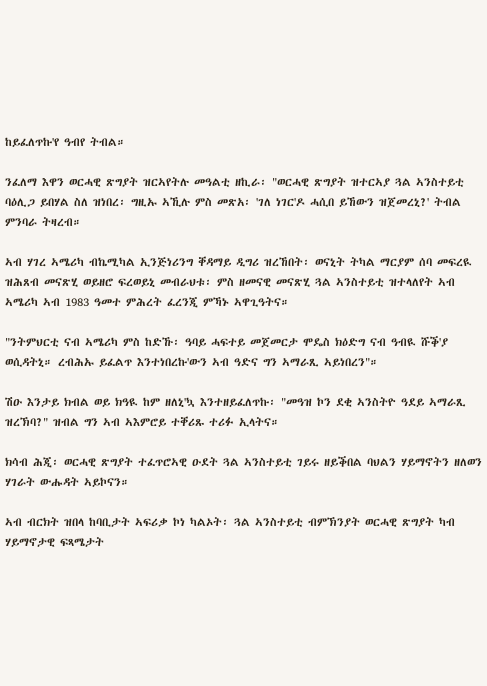ከይፈለጥኩ'የ ዓብየ ትብል።

ንፈለማ እዋን ወርሓዊ ጽግያት ዝርኣየትሉ መዓልቲ ዘኪራ፡ "ወርሓዊ ጽግያት ዝተርኣያ ጓል ኣንስተይቲ ባዕሊጋ ይበሃል ስለ ዝነበረ፡ ግዚኡ ኣኺሉ ምስ መጽአ፡ 'ገለ ነገር'ዶ ሓሲበ ይኸውን ዝጀመረኒ?' ትብል ምንባራ ትዛረብ።

ኣብ ሃገረ ኣሜሪካ ብኬሚካል ኢንጅነሪንግ ቐዳማይ ዲግሪ ዝረኸበት፡ ወናኒት ትካል ማርያም ሰባ መፍረዪ ዝሕጸብ መናጽሂ ወይዘሮ ፍረወይኒ መብራህቱ፡ ምስ ዘመናዊ መናጽሂ ጓል ኣንስተይቲ ዝተላለየት ኣብ ኣሜሪካ ኣብ 1983 ዓመተ ምሕረት ፈረንጂ ምኻኑ ኣዋጊዓትና።

"ንትምህርቲ ናብ ኣሜሪካ ምስ ከድኹ፡ ዓባይ ሓፍተይ መጀመርታ ሞዴስ ክዕድግ ናብ ዓብዪ ሹቕ'ያ ወሲዳትኒ። ረብሕኡ ይፈልጥ እንተነበረኩ'ውን ኣብ ዓድና ግን ኣማራጺ ኣይነበረን"።

ሽዑ እንታይ ክብል ወይ ክዓዪ ከም ዘለኒ'ኳ እንተዘይፈለጥኩ፡ "መዓዝ ኮን ደቂ ኣንስትዮ ዓደይ ኣማራጺ ዝረኽባ?" ዝብል ግን ኣብ ኣእምሮይ ተቐሪጹ ተሪፉ ኢላትና።

ክሳብ ሕጂ፡ ወርሓዊ ጽግያት ተፈጥሮኣዊ ዑደት ጓል ኣንስተይቲ ገይሩ ዘይቕበል ባህልን ሃይማኖትን ዘለወን ሃገራት ውሑዳት ኣይኮናን።

ኣብ ብርክት ዝበላ ከባቢታት ኣፍሪቃ ኮነ ካልኦት፡ ጓል ኣንስተይቲ ብምኽንያት ወርሓዊ ጽግያት ካብ ሃይማኖታዊ ፍጻሜታት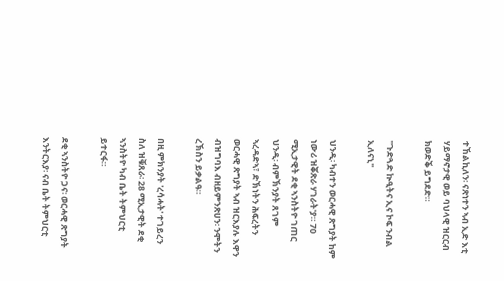ተኸልኪለን፡ ናጽነተን ኣብ ኢድ እቲ ሃይማኖታዊ ወይ ባህላዊ ዝርርብ ክወድቕ ይግደድ።

"ጉድጓድ ኲዒትና ኢና ኮፍ ንብል ኢለናኒ"

ህንዲ፡ ካብተን ወርሓዊ ጽግያት ከም ነውሪ ዝቖጽራ ሃገራት'ያ። 70 ሚኢታዊት ደቂ ኣንስትዮ ገጠር ህንዲ፡ ብምኽንያት ጸገም ኣረዳድኣ፣ ድኽነትን ሕፍረትን ወርሓዊ ጽግያት ኣብ ዝርእያሉ እዋን ብዝግባእ ብዘይምንጽሀን፡ ንሞትን ረኽስን ይቃልዓ።

በዚ ምክንያት 'ረሳሓት' ተገይረን ስለ ዝቑጸራ፡ 28 ሚኢታዊት ደቂ ኣንስትዮ ካብ ቤት ትምህርቲ ይተርፋ።

ደቂ ኣንስትዮ ጋና፡ ወርሓዊ ጽግያት እንትርእያ፡ ናብ ቤት ትምህርቲ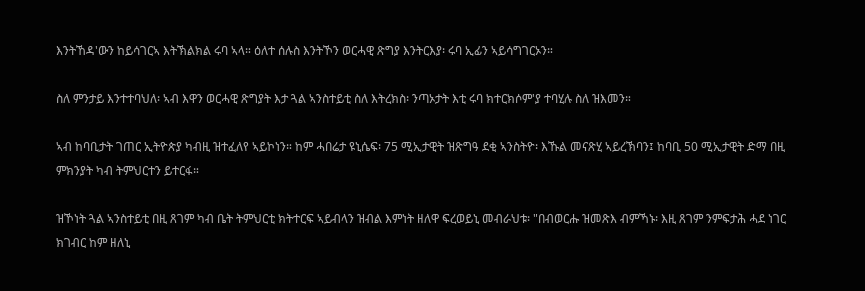እንትኸዳ'ውን ከይሳገርኣ እትኽልክል ሩባ ኣላ። ዕለተ ሰሉስ እንትኾን ወርሓዊ ጽግያ እንትርእያ፡ ሩባ ኢፊን ኣይሳግገርኦን።

ስለ ምንታይ እንተተባህለ፡ ኣብ እዋን ወርሓዊ ጽግያት እታ ጓል ኣንስተይቲ ስለ እትረክስ፡ ንጣኦታት እቲ ሩባ ክተርክሶም'ያ ተባሂሉ ስለ ዝእመን።

ኣብ ከባቢታት ገጠር ኢትዮጵያ ካብዚ ዝተፈለየ ኣይኮነን። ከም ሓበሬታ ዩኒሴፍ፡ 75 ሚኢታዊት ዝጽግዓ ደቂ ኣንስትዮ፡ እኹል መናጽሂ ኣይረኽባን፤ ከባቢ 50 ሚኢታዊት ድማ በዚ ምክንያት ካብ ትምህርተን ይተርፋ።

ዝኾነት ጓል ኣንስተይቲ በዚ ጸገም ካብ ቤት ትምህርቲ ክትተርፍ ኣይብላን ዝብል እምነት ዘለዋ ፍረወይኒ መብራህቱ፡ "በብወርሑ ዝመጽእ ብምኻኑ፡ እዚ ጸገም ንምፍታሕ ሓደ ነገር ክገብር ከም ዘለኒ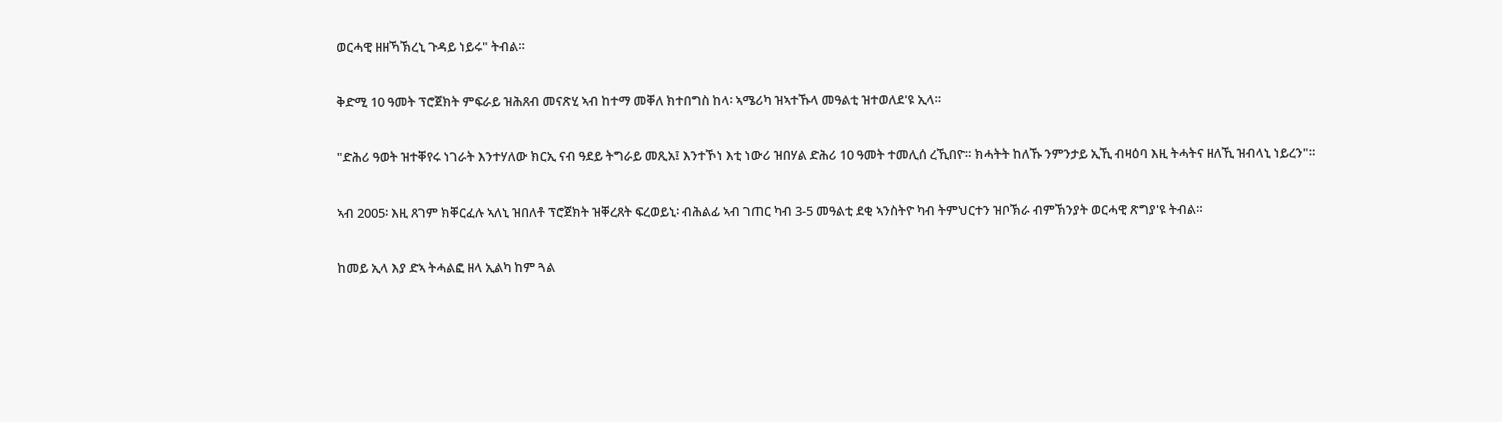ወርሓዊ ዘዘኻኽረኒ ጉዳይ ነይሩ" ትብል።

ቅድሚ 10 ዓመት ፕሮጀክት ምፍራይ ዝሕጸብ መናጽሂ ኣብ ከተማ መቐለ ክተበግስ ከላ፡ ኣሜሪካ ዝኣተኹላ መዓልቲ ዝተወለደ'ዩ ኢላ።

"ድሕሪ ዓወት ዝተቐየሩ ነገራት እንተሃለው ክርኢ ናብ ዓደይ ትግራይ መጺአ፤ እንተኾነ እቲ ነውሪ ዝበሃል ድሕሪ 10 ዓመት ተመሊሰ ረኺበዮ። ክሓትት ከለኹ ንምንታይ ኢኺ ብዛዕባ እዚ ትሓትና ዘለኺ ዝብላኒ ነይረን"።

ኣብ 2005፡ እዚ ጸገም ክቐርፈሉ ኣለኒ ዝበለቶ ፕሮጀክት ዝቐረጸት ፍረወይኒ፡ ብሕልፊ ኣብ ገጠር ካብ 3-5 መዓልቲ ደቂ ኣንስትዮ ካብ ትምህርተን ዝቦኽራ ብምኽንያት ወርሓዊ ጽግያ'ዩ ትብል።

ከመይ ኢላ እያ ድኣ ትሓልፎ ዘላ ኢልካ ከም ጓል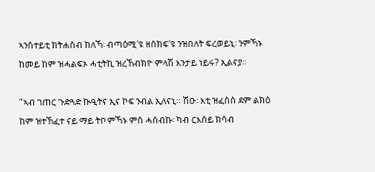ኣንስተይቲ ክትሐስብ ከለኻ፡ ብጣዕሚ'ዩ ዘሰክፍ'ዩ ንዝበለት ፍረወይኒ፡ ንምኻኑ ከመይ ከም ዝሓልፍኦ ሓቲትኪ ዝረኸብክዮ ምላሽ እንታይ ነይሩ? ኢልናያ።

"ኣብ ገጠር ጉድጓድ ኲዒትና ኢና ኮፍ ንብል ኢለናኒ። ሽዑ፡ እቲ ዝፈስስ ደም ልክዕ ከም ዝተኸፈተ ናይ ማይ ትቦ ምኻኑ ምስ ሓሰብኩ፡ ካብ ርእሰይ ክሳብ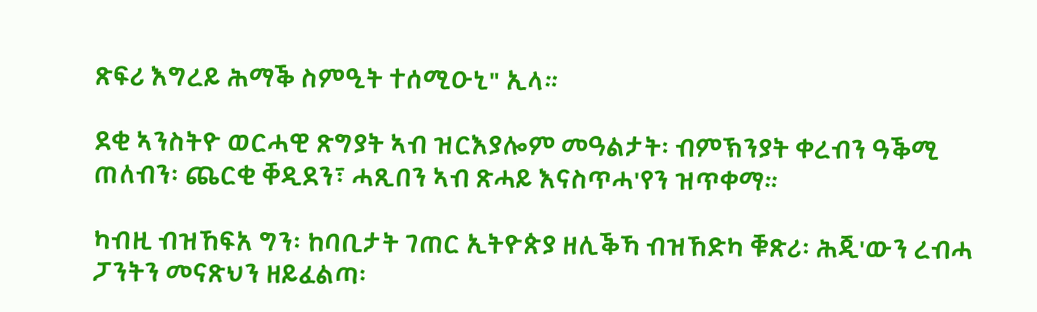ጽፍሪ እግረይ ሕማቕ ስምዒት ተሰሚዑኒ" ኢላ።

ደቂ ኣንስትዮ ወርሓዊ ጽግያት ኣብ ዝርእያሎም መዓልታት፡ ብምኽንያት ቀረብን ዓቕሚ ጠለብን፡ ጨርቂ ቐዲደን፣ ሓጺበን ኣብ ጽሓይ እናስጥሓ'የን ዝጥቀማ።

ካብዚ ብዝኸፍአ ግን፡ ከባቢታት ገጠር ኢትዮጵያ ዘሊቕኻ ብዝኸድካ ቑጽሪ፡ ሕጂ'ውን ረብሓ ፓንትን መናጽህን ዘይፈልጣ፡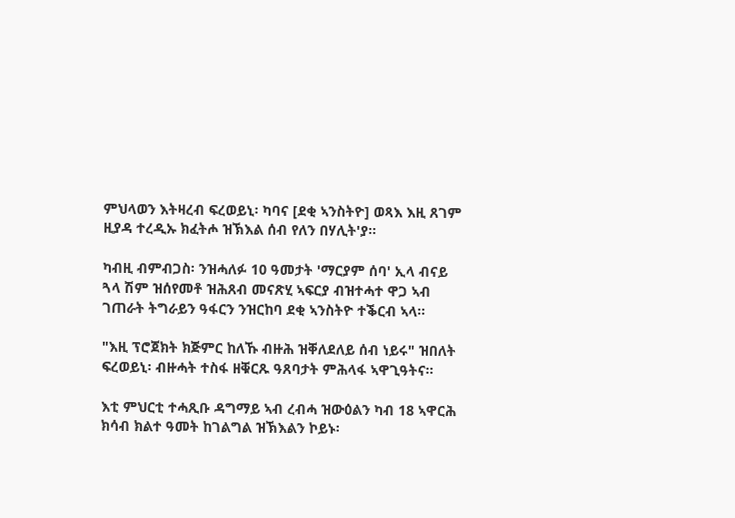ምህላወን እትዛረብ ፍረወይኒ፡ ካባና [ደቂ ኣንስትዮ] ወጻእ እዚ ጸገም ዚያዳ ተረዲኡ ክፈትሖ ዝኽእል ሰብ የለን በሃሊት'ያ።

ካብዚ ብምብጋስ፡ ንዝሓለፉ 10 ዓመታት 'ማርያም ሰባ' ኢላ ብናይ ጓላ ሽም ዝሰየመቶ ዝሕጸብ መናጽሂ ኣፍርያ ብዝተሓተ ዋጋ ኣብ ገጠራት ትግራይን ዓፋርን ንዝርከባ ደቂ ኣንስትዮ ተቕርብ ኣላ።

"እዚ ፕሮጀክት ክጅምር ከለኹ ብዙሕ ዝቐለደለይ ሰብ ነይሩ" ዝበለት ፍረወይኒ፡ ብዙሓት ተስፋ ዘቑርጹ ዓጸባታት ምሕላፋ ኣዋጊዓትና።

እቲ ምህርቲ ተሓጺቡ ዳግማይ ኣብ ረብሓ ዝውዕልን ካብ 18 ኣዋርሕ ክሳብ ክልተ ዓመት ከገልግል ዝኽእልን ኮይኑ፡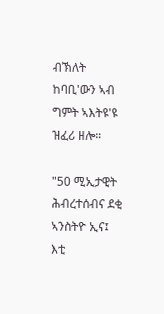ብኽለት ከባቢ'ውን ኣብ ግምት ኣእትዩ'ዩ ዝፈሪ ዘሎ።

"50 ሚኢታዊት ሕብረተሰብና ደቂ ኣንስትዮ ኢና፤ እቲ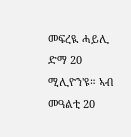መፍረዪ ሓይሊ ድማ 20 ሚሊዮን'ዩ። ኣብ መዓልቲ 20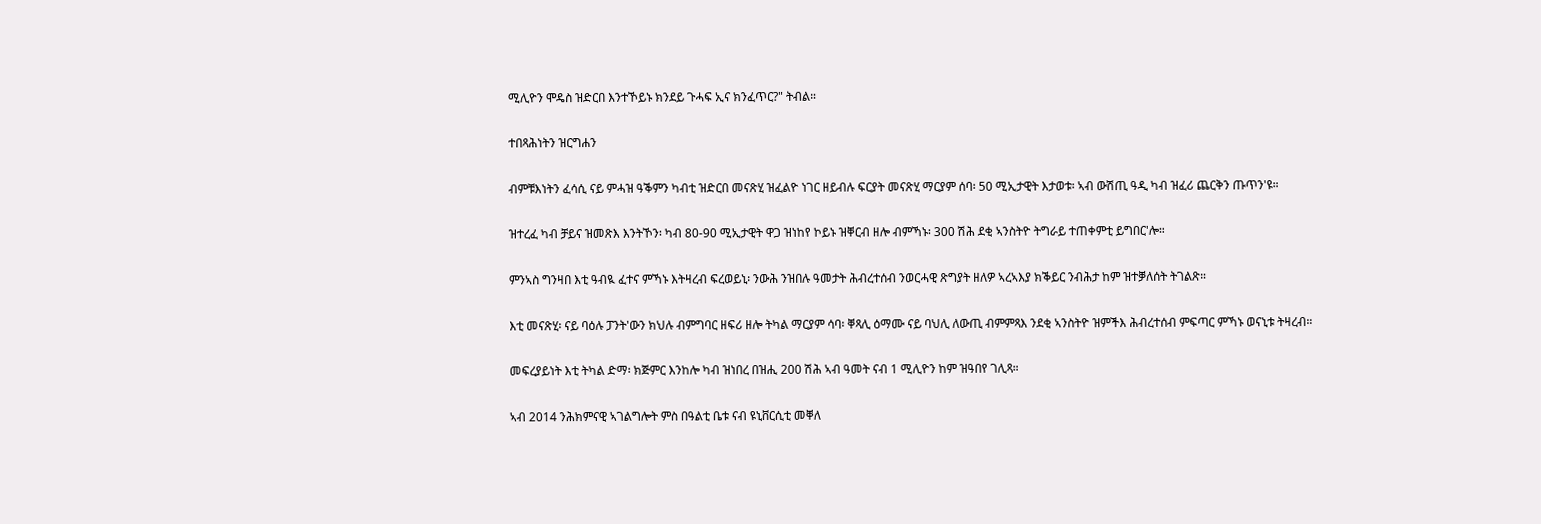ሚሊዮን ሞዴስ ዝድርበ እንተኾይኑ ክንደይ ጉሓፍ ኢና ክንፈጥር?" ትብል።

ተበጻሕነትን ዝርግሐን

ብምቹእነትን ፈሳሲ ናይ ምሓዝ ዓቕምን ካብቲ ዝድርበ መናጽሂ ዝፈልዮ ነገር ዘይብሉ ፍርያት መናጽሂ ማርያም ሰባ፡ 50 ሚኢታዊት እታወቱ፡ ኣብ ውሽጢ ዓዲ ካብ ዝፈሪ ጨርቅን ጡጥን'ዩ።

ዝተረፈ ካብ ቻይና ዝመጽእ እንትኾን፡ ካብ 80-90 ሚኢታዊት ዋጋ ዝነከየ ኮይኑ ዝቐርብ ዘሎ ብምኻኑ፡ 300 ሽሕ ደቂ ኣንስትዮ ትግራይ ተጠቀምቲ ይግበር'ሎ።

ምንኣስ ግንዛበ እቲ ዓብዪ ፈተና ምኻኑ እትዛረብ ፍረወይኒ፡ ንውሕ ንዝበሉ ዓመታት ሕብረተሰብ ንወርሓዊ ጽግያት ዘለዎ ኣረኣእያ ክቕይር ንብሕታ ከም ዝተቓለሰት ትገልጽ።

እቲ መናጽሂ፡ ናይ ባዕሉ ፓንት'ውን ክህሉ ብምግባር ዘፍሪ ዘሎ ትካል ማርያም ሳባ፡ ቐጻሊ ዕማሙ ናይ ባህሊ ለውጢ ብምምጻእ ንደቂ ኣንስትዮ ዝምችእ ሕብረተሰብ ምፍጣር ምኻኑ ወናኒቱ ትዛረብ።

መፍረያይነት እቲ ትካል ድማ፡ ክጅምር እንከሎ ካብ ዝነበረ በዝሒ 200 ሽሕ ኣብ ዓመት ናብ 1 ሚሊዮን ከም ዝዓበየ ገሊጻ።

ኣብ 2014 ንሕክምናዊ ኣገልግሎት ምስ በዓልቲ ቤቱ ናብ ዩኒቨርሲቲ መቐለ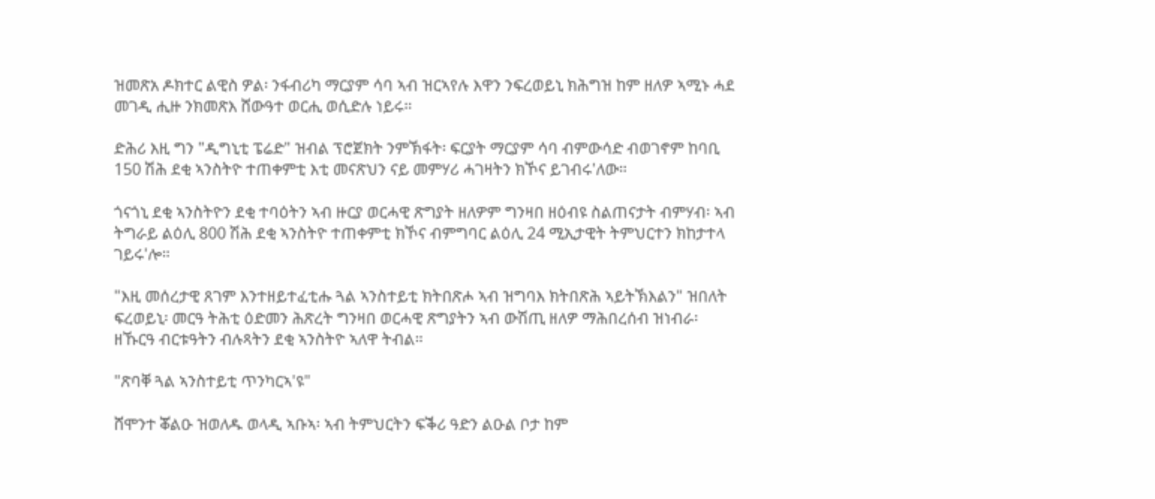ዝመጽአ ዶክተር ልዊስ ዎል፡ ንፋብሪካ ማርያም ሳባ ኣብ ዝርኣየሉ እዋን ንፍረወይኒ ክሕግዝ ከም ዘለዎ ኣሚኑ ሓደ መገዲ ሒዙ ንክመጽእ ሸውዓተ ወርሒ ወሲድሉ ነይሩ።

ድሕሪ እዚ ግን "ዲግኒቲ ፔሬድ" ዝብል ፕሮጀክት ንምኽፋት፡ ፍርያት ማርያም ሳባ ብምውሳድ ብወገኖም ከባቢ 150 ሽሕ ደቂ ኣንስትዮ ተጠቀምቲ እቲ መናጽህን ናይ መምሃሪ ሓገዛትን ክኾና ይገብሩ'ለው።

ጎናጎኒ ደቂ ኣንስትዮን ደቂ ተባዕትን ኣብ ዙርያ ወርሓዊ ጽግያት ዘለዎም ግንዛበ ዘዕብዩ ስልጠናታት ብምሃብ፡ ኣብ ትግራይ ልዕሊ 800 ሽሕ ደቂ ኣንስትዮ ተጠቀምቲ ክኾና ብምግባር ልዕሊ 24 ሚኢታዊት ትምህርተን ክከታተላ ገይሩ'ሎ።

"እዚ መሰረታዊ ጸገም እንተዘይተፈቲሑ ጓል ኣንስተይቲ ክትበጽሖ ኣብ ዝግባእ ክትበጽሕ ኣይትኽእልን" ዝበለት ፍረወይኒ፡ መርዓ ትሕቲ ዕድመን ሕጽረት ግንዛበ ወርሓዊ ጽግያትን ኣብ ውሽጢ ዘለዎ ማሕበረሰብ ዝነብራ፡ ዘኹርዓ ብርቱዓትን ብሉጻትን ደቂ ኣንስትዮ ኣለዋ ትብል።

"ጽባቐ ጓል ኣንስተይቲ ጥንካርኣ'ዩ"

ሸሞንተ ቖልዑ ዝወለዱ ወላዲ ኣቡኣ፡ ኣብ ትምህርትን ፍቕሪ ዓድን ልዑል ቦታ ከም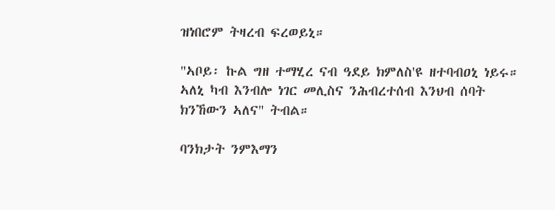ዝነበሮም ትዛረብ ፍረወይኒ።

"ኣቦይ፡ ኩል ግዘ ተማሂረ ናብ ዓደይ ክምለስ'ዩ ዘተባብዐኒ ነይሩ። ኣለኒ ካብ እንብሎ ነገር መሊስና ንሕብረተሰብ እንህብ ሰባት ክንኸውን ኣለና" ትብል።

ባንክታት ንምእማን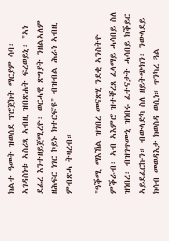ክልተ ዓመት ዝወሰደ ፕሮጀክት ማርያም ሳባ፡ ኣገዳስነቱ ኣስሪጻ ኣብዚ ዝበጽሐት ፍረወይኒ፡ "ኣነ ደፊረ እንተዘይጀሚረዮ፡ ወርሓዊ ጽግያት ንዘልኣለም ዘሕፍር ነገር ኮይኑ ክተርፍ'ዩ" ብዝብል ሕራነ ኣብዚ ምብጽሓ ትዛረብ።

"ዓቕሚ ማእኸል ዝገበረ መናጽሂ ንደቂ ኣንስትዮ ምቕራብ፡ ኣብ ኣእምሮ ዝተቐረጸ ፈላማይ ሓሳበይ ስለ ዝነበረ፡ ብዝገጥሙኒ ዝነበሩ ፈተናታት ሓሳበይ ክቕይር ኣይደፈርኩን። ብውላድካ ስለ ዘይትጭክን፡ ንውላደይ ክሳብ መወዳእታ ክወስዳ ወሲነ። ጥንካረ ጓል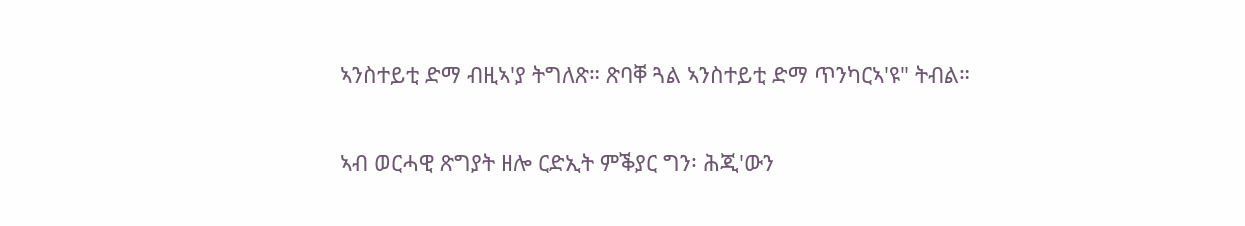ኣንስተይቲ ድማ ብዚኣ'ያ ትግለጽ። ጽባቐ ጓል ኣንስተይቲ ድማ ጥንካርኣ'ዩ" ትብል።

ኣብ ወርሓዊ ጽግያት ዘሎ ርድኢት ምቕያር ግን፡ ሕጂ'ውን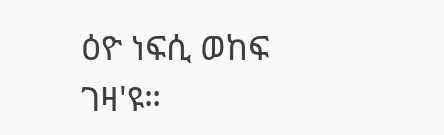ዕዮ ነፍሲ ወከፍ ገዛ'ዩ።